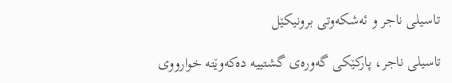تاسیلی ناجر و ئەشکەوتی برونیکێل

تاسیلی ناجر، پارکێکی گەورەی گشتییە دەکەوێتە خوارووی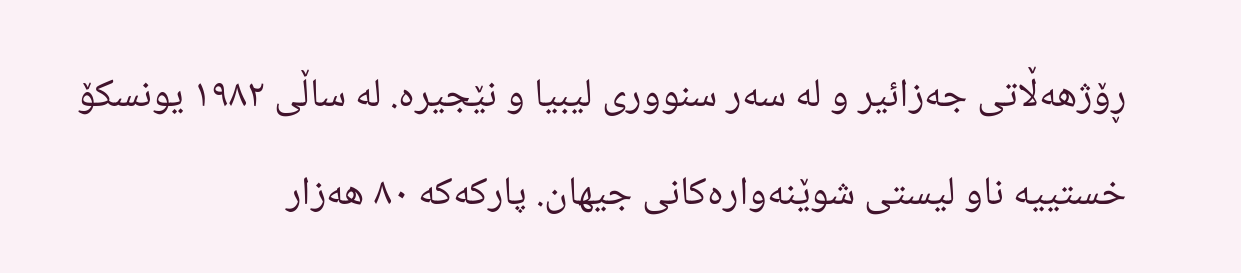ڕۆژهەڵاتی جەزائیر و لە سەر سنووری لیبیا و نێجیرە. لە ساڵی ١٩٨٢ یونسکۆ خستییە ناو لیستی شوێنەوارەکانی جیهان. پارکەکە ٨٠ هەزار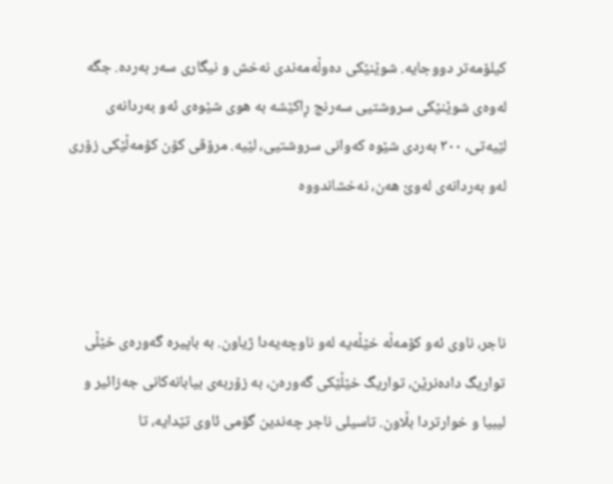کیلۆمەتر دووجایە. شوێنێکی دەوڵەمەندی نەخش و نیگاری سەر بەردە. جگە لەوەی شوێنێکی سروشتیی سەرنج ڕاکێشە بە هوی شێوەی ئەو بەردانەی لێیەتی، ٣٠٠ بەردی شێوە کەوانی سروشتیی، لێیە. مرۆڤی کۆن کۆمەڵێکی زۆری لەو بەردانەی لەوێ هەن، نەخشاندووە



ناجر، ناوی ئەو کۆمەڵە خێڵەیە لەو ناوچەیەدا ژیاون. بە باپیرە گەورەی خێڵی تواریگ دادەنرێن، تواریگ خێڵێکی گەورەن، بە زۆربەی بیابانەکانی جەزائیر و لیبیا و خوارتردا بڵاون. تاسیلی ناجر چەندین گۆمی ئاوی تێدایە، تا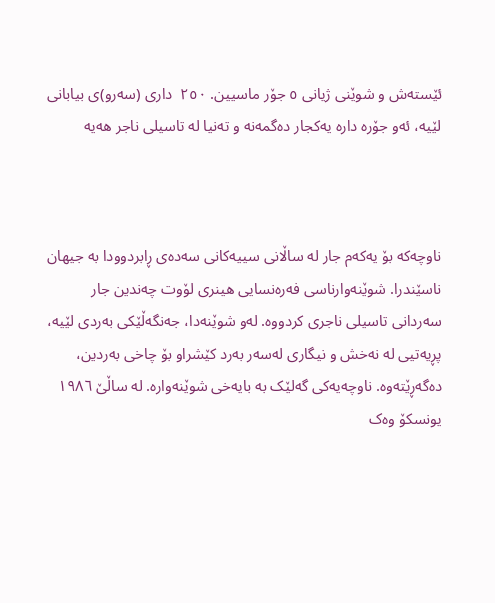ئێستەش و شوێنی ژیانی ٥ جۆر ماسیین. ٢٥٠  داری (سەرو)ی بیابانی لێیە، ئەو جۆرە دارە یەکجار دەگمەنە و تەنیا لە تاسیلی ناجر هەیە



ناوچەکە بۆ یەکەم جار لە ساڵانی سییەکانی سەدەی ڕابردوودا بە جیهان ناسێندرا. شوێنەوارناسی فەرەنسایی هینری لۆوت چەندین جار سەردانی تاسیلی ناجری کردووە. لەو شوێنەدا، جەنگەڵێکی بەردی لێیە، پڕیەتیی لە نەخش و نیگاری لەسەر بەرد کێشراو بۆ چاخی بەردین، دەگەڕێتەوە. ناوچەیەکی گەلێک بە بایەخی شوێنەوارە. لە ساڵێ ١٩٨٦ یونسکۆ وەک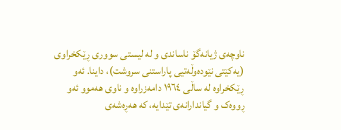ناوچەی ژیانەگۆ ناساندی و لە لیستی سووری ڕێکخراوی (یەکێتی نێودەوڵەتیی پاراستنی سروشت)، داینا. ئەو ڕێکخراوە لە ساڵی ١٩٦٤ دامەزراوە و ناوی هەموو ئەو ڕووەک و گیاندارانەی تێدایە، کە هەڕەشەی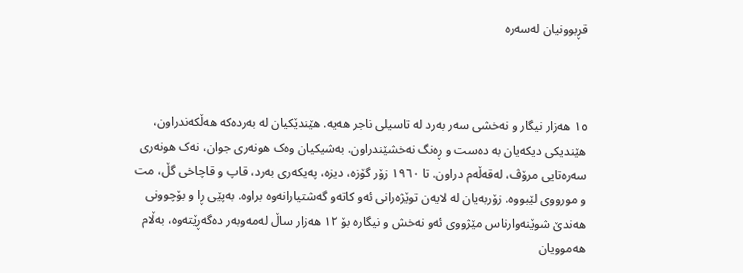قڕبوونیان لەسەرە



١٥ هەزار نیگار و نەخشی سەر بەرد لە تاسیلی ناجر هەیە. هێندێکیان لە بەردەکە هەڵکەندراون، هێندیکی دیکەیان بە دەست و ڕەنگ نەخشێندراون. بەشیکیان وەک هونەری جوان، نەک هونەری سەرەتایی مرۆڤ، لەقەڵەم دراون. تا ١٩٦٠ زۆر گۆزە، دیزە، پەیکەری بەرد، قاپ و قاچاخی گڵ، مت و مورووی لێبووە. زۆربەیان لە لایەن توێژەرانی ئەو کاتەو گەشتیارانەوە براوە. بەپێی ڕا و بۆچوونی هەندێ شوێنەوارناس مێژووی ئەو نەخش و نیگارە بۆ ١٢ هەزار ساڵ لەمەوبەر دەگەڕێتەوە، بەڵام هەموویان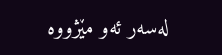لەسەر ئەو مێژووە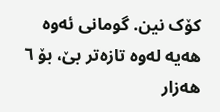کۆک نین. گومانی ئەوە هەیە لەوە تازەتر بێ، بۆ ٦ هەزار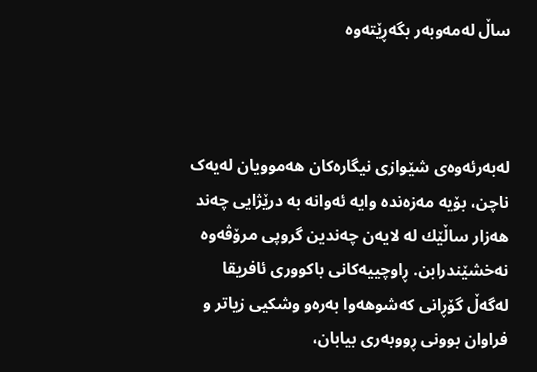ساڵ لەمەوبەر بگەڕێتەوە



لەبەرئەوەی شێوازی نیگارەکان هەموویان لەیەک ناچن، بۆیە مەزەندە وایە ئەوانە بە درێژایی چەند هەزار ساڵێك لە لایەن چەندین گروپی مرۆڤەوە نەخشێندرابن. ڕاوچییەکانی باکووری ئافریقا لەگەڵ گۆڕانی کەشوهەوا بەرەو وشکیی زیاتر و فراوان بوونی ڕووبەری بیابان،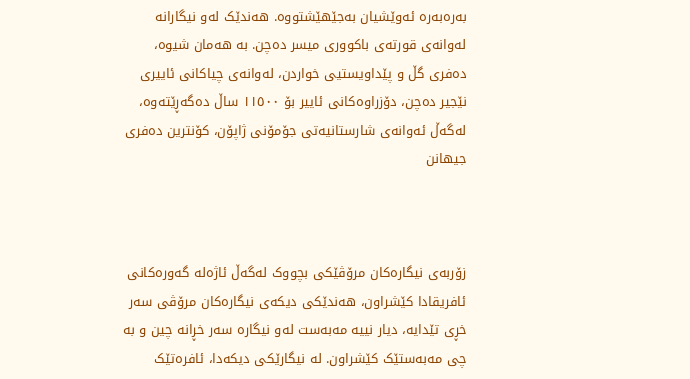بەرەبەرە ئەوێشیان بەجێهێشتووە. هەندێک لەو نیگارانە لەوانەی قورتەی باکووری میسر دەچن. بە هەمان شیوە، دەفری گڵ و پێداویستیی خواردن، لەوانەی چیاکانی ئاییری نێجیر دەچن، دۆزراوەکانی ئاییر بۆ ١١٥٠٠ ساڵ دەگەڕێتەوە، لەگەڵ ئەوانەی شارستانیەتی جۆمۆنی ژاپۆن، کۆنترین دەفری جیهانن



زۆربەی نیگارەکان مرۆڤێکی بچووک لەگەڵ ئاژەلە گەورەکانی ئافریقادا کێشراون، هەندێکی دیکەی نیگارەکان مرۆڤی سەر خڕی تێدایە، دیار نییە مەبەست لەو نیگارە سەر خڕانە چین و بە چی مەبەستێک کێشراون. لە نیگارێکی دیکەدا، ئافرەتێک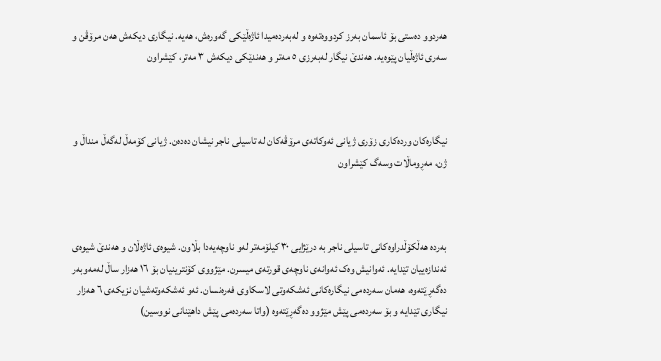هەردوو دەستی بۆ ئاسمان بەرز کردووەتەوە و لەبەردەمیدا ئاژەڵێکی گەورەش، هەیە. نیگاری دیکەش هەن مرۆڤن و سەری ئاژەڵیان پێوەیە. هەندێ نیگار لەبەرزی ٥ مەتر و هەندێکی دیکەش ٣ مەتر، کێشراون



نیگارەکان وردەکاری زۆری ژیانی ئەوکاتەی مرۆڤەکان لە تاسیلی ناجر نیشان دەدەن. ژیانی کۆمەڵ لەگەڵ منداڵ و ژن، مەڕوماڵات وسەگ کێشراون



بەردە هەڵکۆڵدراوەکانی تاسیلی ناجر بە درێژایی ٣٠ کیلۆمەتر لەو ناوچەیەدا بڵاون. شیوەی ئاژەڵان و هەندێ شیوەی ئەندازەییان تێدایە. ئەوانیش وەک ئەوانەی ناوچەی قورتەی میسرن. مێژووی کۆنترینیان بۆ ١٦ هەزار ساڵ لەمەوبەر دەگەڕێتەوە، هەمان سەردەمی نیگارەکانی ئەشکەوتی لاسکاوی فەرەنسان. ئەو ئەشکەوتەشیان نزیکەی ٦ هەزار نیگاری تێدایە و بۆ سەردەمی پێش مێژوو دەگەڕێتەوە (واتا سەردەمی پێش داهێنانی نووسین)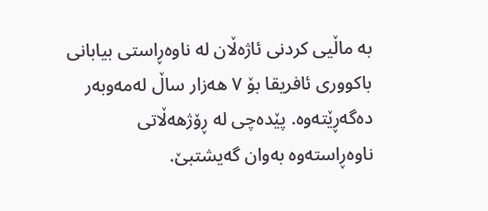بە ماڵیی کردنی ئاژەڵان لە ناوەڕاستی بیابانی باکووری ئافریقا بۆ ٧ هەزار ساڵ لەمەوبەر دەگەڕێتەوە. پێدەچی لە ڕۆژهەڵاتی ناوەڕاستەوە بەوان گەیشتبێ.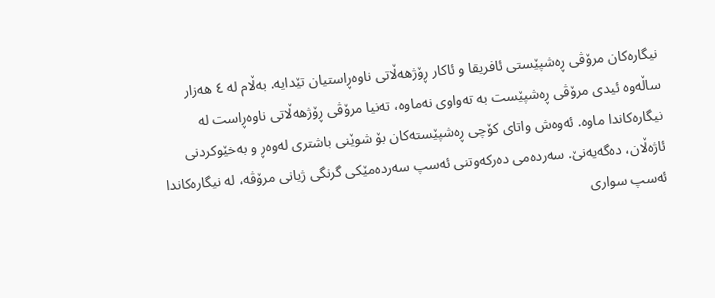نیگارەکان مرۆڤی ڕەشپێستی ئافریقا و ئاکار ڕۆژهەڵاتی ناوەڕاستیان تێدایە. بەڵام لە ٤ هەزار ساڵەوە ئیدی مرۆڤی ڕەشپێست بە تەواوی نەماوە، تەنیا مرۆڤی ڕۆژهەڵاتی ناوەڕاست لە نیگارەکاندا ماوە. ئەوەش واتای کۆچی ڕەشپێستەکان بۆ شوێنی باشتری لەوەڕ و بەخێوکردنی ئاژەڵان، دەگەیەنێ. سەردەمی دەرکەوتنی ئەسپ سەردەمێکی گرنگی ژیانی مرۆڤە، لە نیگارەکاندا ئەسپ سواری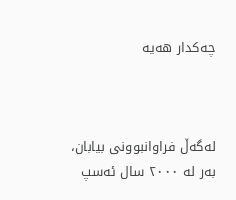چەکدار هەیە



لەگەڵ فراوانبوونی بیابان، بەر لە ٢٠٠٠ سال ئەسپ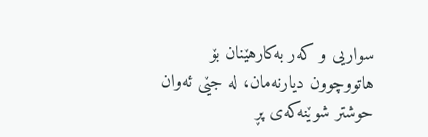سواریی و کەر بەکارهێنان بۆ هاتووچوون دیارنەمان، لە جێی ئەوان حوشتر شوێنەکەی پڕ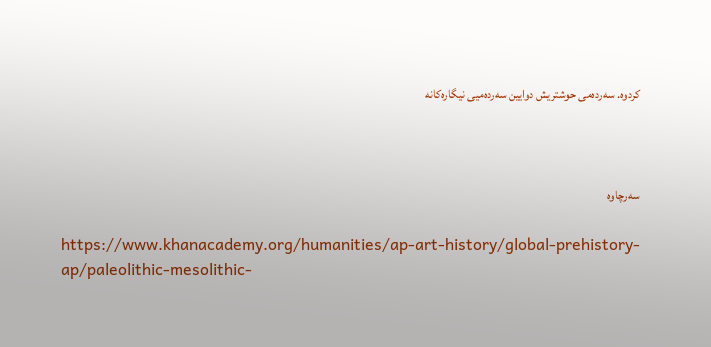کردوە. سەردەمی حوشتریش دوایین سەردەمیی نیگارەکانە



سەرچاوە

https://www.khanacademy.org/humanities/ap-art-history/global-prehistory-ap/paleolithic-mesolithic-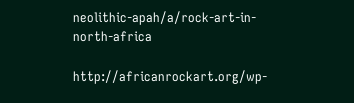neolithic-apah/a/rock-art-in-north-africa

http://africanrockart.org/wp-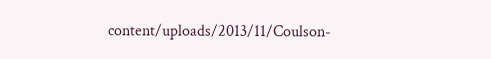content/uploads/2013/11/Coulson-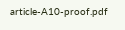article-A10-proof.pdf